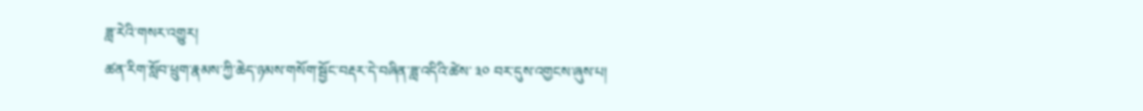ཟླ་རེའི་གསར་འགྱུར།
ཚན་རིག་སློབ་ཕྲུག་རྣམས་ཀྱི་ཆེད་ཉམས་གསོག་སྦྱོང་བརྡར་དེ་བཞིན་ཟླ་འདིའི་ཚེས་ ༣༠ བར་དུས་འགྱངས་ཞུས་པ།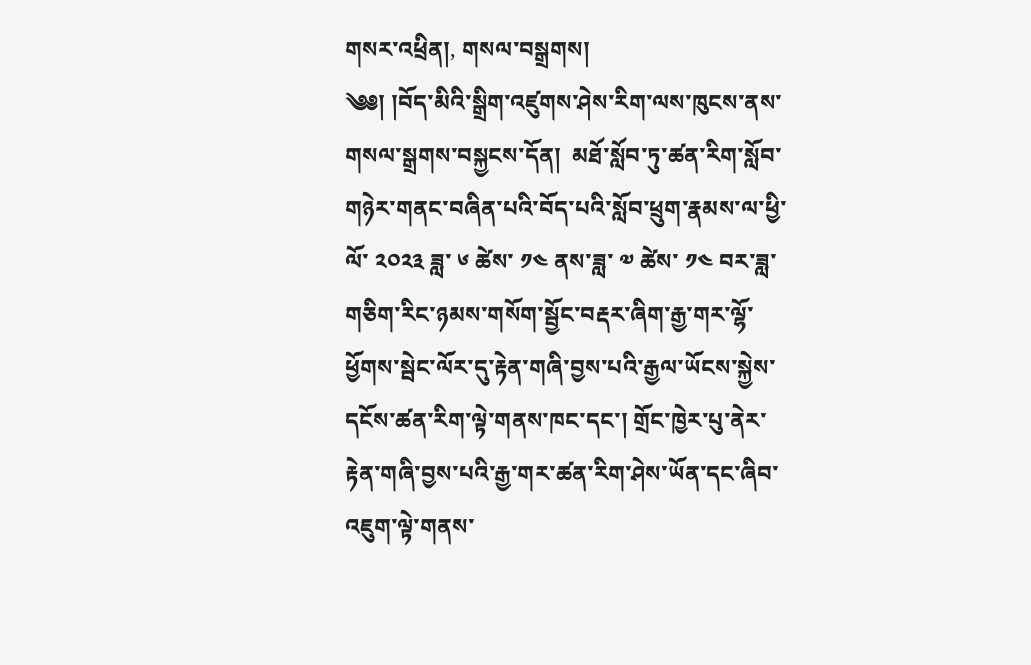གསར་འཕྲིན།, གསལ་བསྒྲགས།
༄༅། །བོད་མིའི་སྒྲིག་འཛུགས་ཤེས་རིག་ལས་ཁུངས་ནས་གསལ་སྒྲགས་བསྐྱངས་དོན།  མཐོ་སློབ་ཏུ་ཚན་རིག་སློབ་གཉེར་གནང་བཞིན་པའི་བོད་པའི་སློབ་ཕྲུག་རྣམས་ལ་ཕྱི་ལོ་ ༢༠༢༣ ཟླ་ ༦ ཚེས་ ༡༤ ནས་ཟླ་ ༧ ཚེས་ ༡༤ བར་ཟླ་གཅིག་རིང་ཉམས་གསོག་སྦྱོང་བརྡར་ཞིག་རྒྱ་གར་ལྷོ་ཕྱོགས་སྦེང་ལོར་དུ་རྟེན་གཞི་བྱས་པའི་རྒྱལ་ཡོངས་སྐྱེས་དངོས་ཚན་རིག་ལྟེ་གནས་ཁང་དང་། གྲོང་ཁྱེར་པུ་ནེར་རྟེན་གཞི་བྱས་པའི་རྒྱ་གར་ཚན་རིག་ཤེས་ཡོན་དང་ཞིབ་འཇུག་ལྟེ་གནས་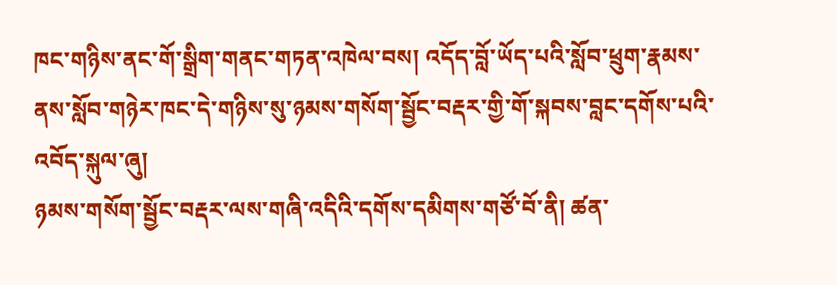ཁང་གཉིས་ནང་གོ་སྒྲིག་གནང་གཏན་འཁེལ་བས། འདོད་བློ་ཡོད་པའི་སློབ་ཕྲུག་རྣམས་ནས་སློབ་གཉེར་ཁང་དེ་གཉིས་སུ་ཉམས་གསོག་སྦྱོང་བརྡར་གྱི་གོ་སྐབས་བླང་དགོས་པའི་འབོད་སྐུལ་ཞུ།
ཉམས་གསོག་སྦྱོང་བརྡར་ལས་གཞི་འདིའི་དགོས་དམིགས་གཙོ་བོ་ནི། ཚན་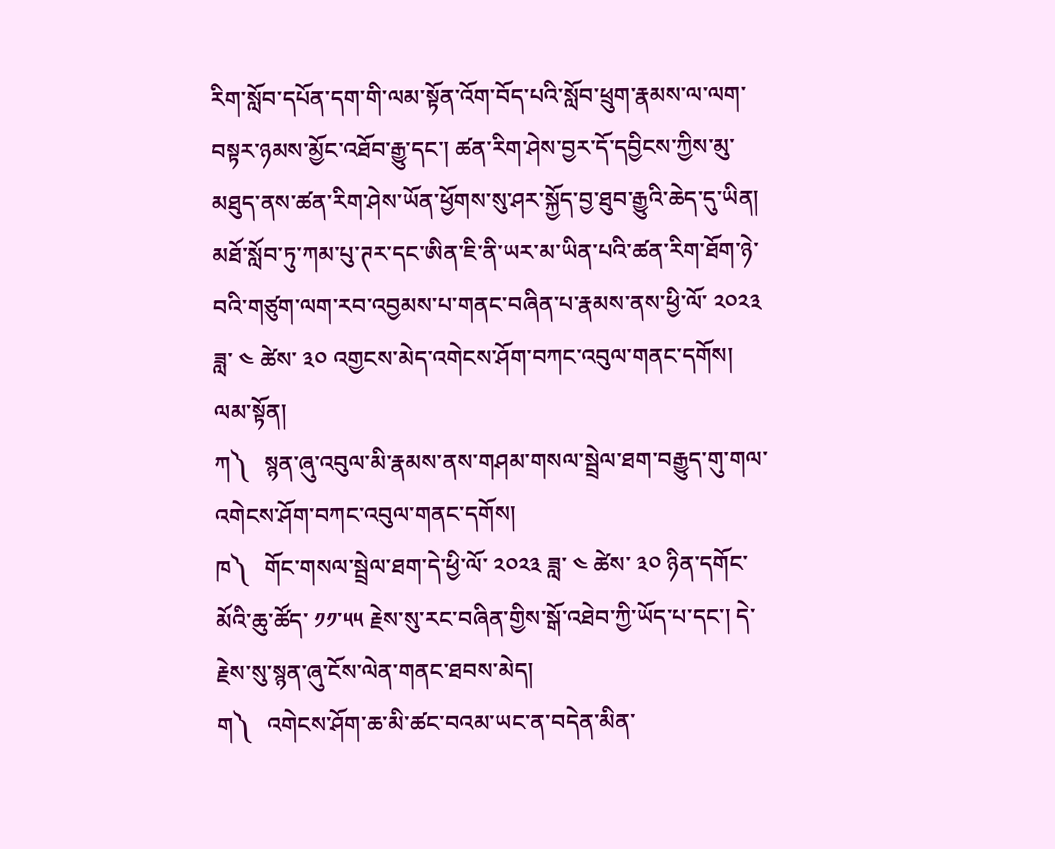རིག་སློབ་དཔོན་དག་གི་ལམ་སྟོན་འོག་བོད་པའི་སློབ་ཕྲུག་རྣམས་ལ་ལག་བསྟར་ཉམས་མྱོང་འཐོབ་རྒྱུ་དང་། ཚན་རིག་ཤེས་བྱར་དོ་དབྱིངས་ཀྱིས་མུ་མཐུད་ནས་ཚན་རིག་ཤེས་ཡོན་ཕྱོགས་སུ་ཤར་སྐྱོད་བྱ་ཐུབ་རྒྱུའི་ཆེད་དུ་ཡིན། མཐོ་སློབ་ཏུ་ཀམ་པུ་ཊར་དང་ཨིན་ཇི་ནི་ཡར་མ་ཡིན་པའི་ཚན་རིག་ཐོག་ཉེ་བའི་གཙུག་ལག་རབ་འབྱམས་པ་གནང་བཞིན་པ་རྣམས་ནས་ཕྱི་ལོ་ ༢༠༢༣ ཟླ་ ༤ ཚེས་ ༣༠ འགྱངས་མེད་འགེངས་ཤོག་བཀང་འབུལ་གནང་དགོས།
ལམ་སྟོན།
ཀ༽   སྙན་ཞུ་འབུལ་མི་རྣམས་ནས་གཤམ་གསལ་སྦྲེལ་ཐག་བརྒྱུད་གུ་གལ་འགེངས་ཤོག་བཀང་འབུལ་གནང་དགོས།
ཁ༽   གོང་གསལ་སྦྲེལ་ཐག་དེ་ཕྱི་ལོ་ ༢༠༢༣ ཟླ་ ༤ ཚེས་ ༣༠ ཉིན་དགོང་མོའི་ཆུ་ཚོད་ ༡༡་༥༥ རྗེས་སུ་རང་བཞིན་གྱིས་སྒོ་འཐེབ་ཀྱི་ཡོད་པ་དང་། དེ་རྗེས་སུ་སྙན་ཞུ་ངོས་ལེན་གནང་ཐབས་མེད།
ག༽   འགེངས་ཤོག་ཆ་མི་ཚང་བའམ་ཡང་ན་བདེན་མིན་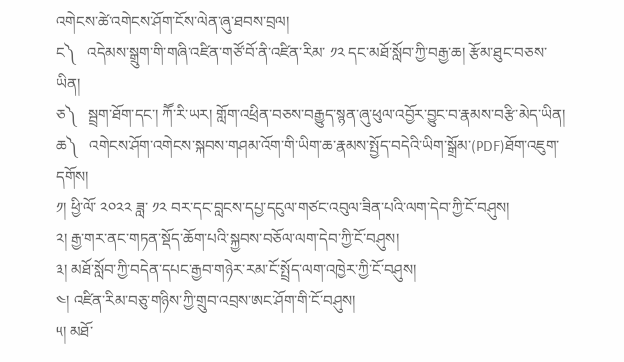འགེངས་ཚེ་འགེངས་ཤོག་ངོས་ལེན་ཞུ་ཐབས་བྲལ།
ང༽   འདེམས་སྒྲུག་གི་གཞི་འཛིན་གཙོ་བོ་ནི་འཛིན་རིམ་ ༡༢ དང་མཐོ་སློབ་ཀྱི་བརྒྱ་ཆ། རྩོམ་ཐུང་བཅས་ཡིན།
ཅ༽   སྦྲག་ཐོག་དང་། ཀཽ་རི་ཡར། གློག་འཕྲིན་བཅས་བརྒྱུད་སྙན་ཞུ་ཕུལ་འབྱོར་བྱུང་བ་རྣམས་བརྩི་མེད་ཡིན།
ཆ༽   འགེངས་ཤོག་འགེངས་སྐབས་གཤམ་འོག་གི་ཡིག་ཆ་རྣམས་སྤྱོད་བདེའི་ཡིག་སྒྲོམ་(PDF)ཐོག་འཇུག་དགོས།
༡། ཕྱི་ལོ་ ༢༠༢༢ ཟླ་ ༡༢ བར་དང་བླངས་དཔྱ་དངུལ་གཙང་འབུལ་ཟིན་པའི་ལག་དེབ་ཀྱི་ངོ་བཤུས།
༢། རྒྱ་གར་ནང་གཏན་སྡོད་ཆོག་པའི་སྐྱབས་བཅོལ་ལག་དེབ་ཀྱི་ངོ་བཤུས།
༣། མཐོ་སློབ་ཀྱི་བདེན་དཔང་རྒྱབ་གཉེར་རམ་ངོ་སྤྲོད་ལག་འཁྱེར་ཀྱི་ངོ་བཤུས།
༤། འཛིན་རིམ་བཅུ་གཉིས་ཀྱི་གྲུབ་འབྲས་ཨང་ཤོག་གི་ངོ་བཤུས།
༥། མཐོ་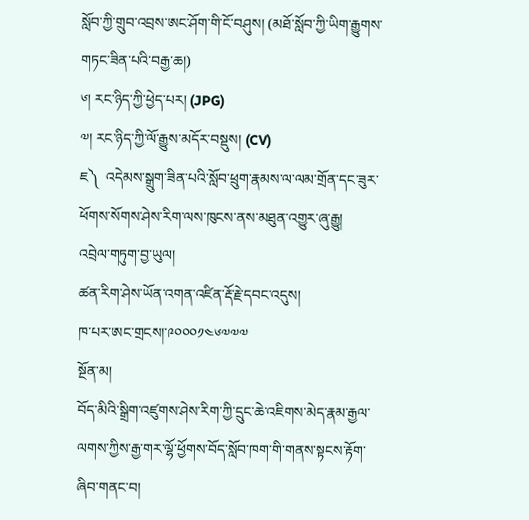སློབ་ཀྱི་གྲུབ་འབྲས་ཨང་ཤོག་གི་ངོ་བཤུས། (མཐོ་སློབ་ཀྱི་ཡིག་རྒྱུགས་གཏང་ཟིན་པའི་བརྒྱ་ཆ།)
༦། རང་ཉིད་ཀྱི་ཕྱེད་པར། (JPG)
༧། རང་ཉིད་ཀྱི་ལོ་རྒྱུས་མདོར་བསྡུས། (CV)
ཇ༽  འདེམས་སྒྲུག་ཟིན་པའི་སློབ་ཕྲུག་རྣམས་ལ་ལམ་གྲོན་དང་ཟུར་ཕོགས་སོགས་ཤེས་རིག་ལས་ཁུངས་ནས་མཐུན་འགྱུར་ཞུ་རྒྱུ།
འབྲེལ་གཏུག་བྱ་ཡུལ།
ཚན་རིག་ཤེས་ཡོན་འགན་འཛིན་རྡོ་རྗེ་དབང་འདུས།
ཁ་པར་ཨང་གྲངས།་༩༠༠༠༡༤༦༧༧༧
སྔོན་མ།
བོད་མིའི་སྒྲིག་འཛུགས་ཤེས་རིག་ཀྱི་དྲུང་ཆེ་འཇིགས་མེད་རྣམ་རྒྱལ་ལགས་ཀྱིས་རྒྱ་གར་ལྷོ་ཕྱོགས་བོད་སློབ་ཁག་གི་གནས་སྟངས་རྟོག་ཞིབ་གནང་བ།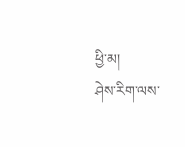ཕྱི་མ།
ཤེས་རིག་ལས་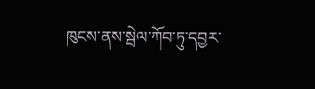ཁུངས་ནས་སྦེལ་ཀོབ་ཏུ་དབྱར་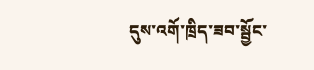དུས་འགོ་ཁྲིད་ཟབ་སྦྱོང་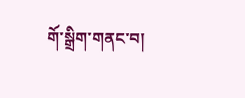གོ་སྒྲིག་གནང་བ།